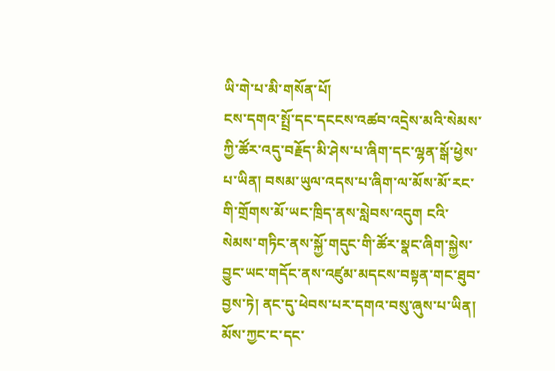ཡི་གེ་པ་མི་གསོན་པོ།
ངས་དགའ་སྤྲོ་དང་དངངས་འཚབ་འདྲེས་མའི་སེམས་ཀྱི་ཚོར་འདུ་བརྗོད་མི་ཤེས་པ་ཞིག་དང་ལྷན་སྒོ་ཕྱེས་པ་ཡིན། བསམ་ཡུལ་འདས་པ་ཞིག་ལ་མོས་མོ་རང་གི་གྲོགས་མོ་ཡང་ཁྲིད་ནས་སླེབས་འདུག ངའི་སེམས་གཏིང་ནས་སྐྱོ་གདུང་གི་ཚོར་སྣང་ཞིག་སྐྱེས་བྱུང་ཡང་གདོང་ནས་འཛུམ་མདངས་བསྟན་གང་ཐུབ་བྱས་ཏེ། ནང་དུ་ཕེབས་པར་དགའ་བསུ་ཞུས་པ་ཡིན། མོས་ཀྱང་ང་དང་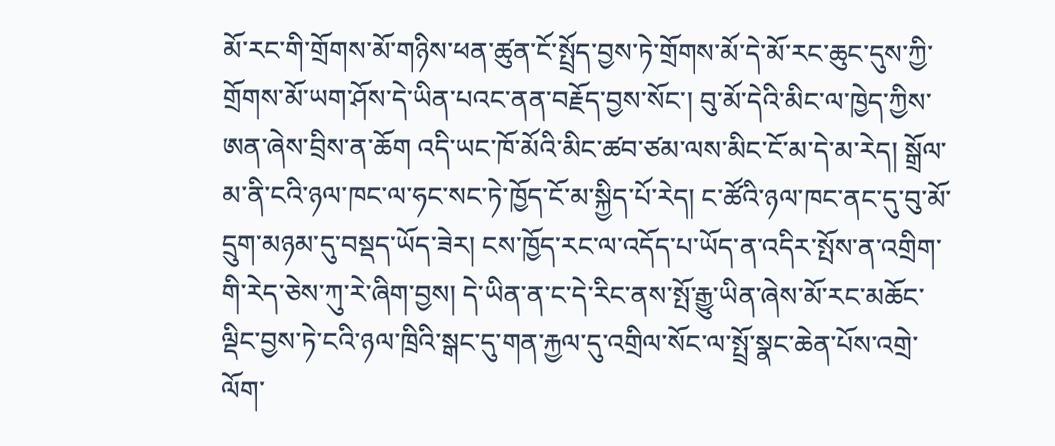མོ་རང་གི་གྲོགས་མོ་གཉིས་ཕན་ཚུན་ངོ་སྤྲོད་བྱས་ཏེ་གྲོགས་མོ་དེ་མོ་རང་ཆུང་དུས་ཀྱི་གྲོགས་མོ་ཡག་ཤོས་དེ་ཡིན་པའང་ནན་བརྗོད་བྱས་སོང་། བུ་མོ་དེའི་མིང་ལ་ཁྱེད་ཀྱིས་ཨན་ཞེས་བྲིས་ན་ཆོག འདི་ཡང་ཁོ་མོའི་མིང་ཚབ་ཙམ་ལས་མིང་ངོ་མ་དེ་མ་རེད། སྒྲོལ་མ་ནི་ངའི་ཉལ་ཁང་ལ་ཧང་སང་ཏེ་ཁྱོད་ངོ་མ་སྐྱིད་པོ་རེད། ང་ཚོའི་ཉལ་ཁང་ནང་དུ་བུ་མོ་དྲུག་མཉམ་དུ་བསྡད་ཡོད་ཟེར། ངས་ཁྱོད་རང་ལ་འདོད་པ་ཡོད་ན་འདིར་སྤོས་ན་འགྲིག་གི་རེད་ཅེས་ཀུ་རེ་ཞིག་བྱས། དེ་ཡིན་ན་ང་དེ་རིང་ནས་སྤོ་རྒྱུ་ཡིན་ཞེས་མོ་རང་མཆོང་ལྡིང་བྱས་ཏེ་ངའི་ཉལ་ཁྲིའི་སྒང་དུ་གན་རྐྱལ་དུ་འགྲིལ་སོང་ལ་སྤྲོ་སྣང་ཆེན་པོས་འགྲེ་ལོག་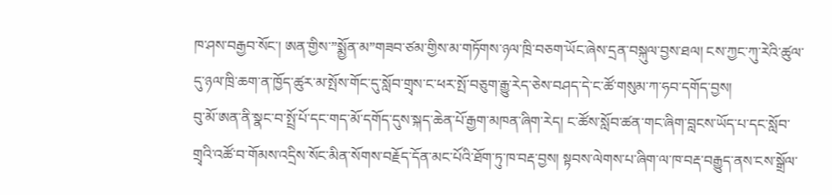ཁ་ཤས་བརྒྱབ་སོང་། ཨན་གྱིས་”སྨྱོན་མ”གཟབ་ཙམ་གྱིས་མ་གཏོགས་ཉལ་ཁྲི་བཅག་ཡོང་ཞེས་དྲན་བསྐུལ་བྱས་ཐལ། ངས་ཀྱང་ཀུ་རེའི་ཚུལ་དུ་ཉལ་ཁྲི་ཆག་ན་ཁྱོད་ཚུར་མ་སྤོས་གོང་དུ་སློབ་གྲྭས་ང་ཕར་སྤོ་བཅུག་རྒྱུ་རེད་ཅེས་བཤད་དེ་ང་ཚོ་གསུམ་ཀ་ཧབ་དགོད་བྱས།
བུ་མོ་ཨན་ནི་སྣང་བ་སྤྲོ་པོ་དང་གད་མོ་དགོད་དུས་སྐད་ཆེན་པོ་རྒྱག་མཁན་ཞིག་རེད། ང་ཚོས་སློབ་ཚན་གང་ཞིག་བླངས་ཡོད་པ་དང་སློབ་གྲྭའི་འཚོ་བ་གོམས་འདྲིས་སོང་མིན་སོགས་བརྗོད་དོན་མང་པོའི་ཐོག་ཏུ་ཁ་བརྡ་བྱས། སྟབས་ལེགས་པ་ཞིག་ལ་ཁ་བརྡ་བརྒྱུད་ནས་ངས་སྒྲོལ་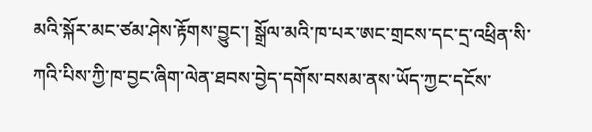མའི་སྐོར་མང་ཙམ་ཤེས་རྟོགས་བྱུང་། སྒྲོལ་མའི་ཁ་པར་ཨང་གྲངས་དང་དྲ་འཕྲིན་སི་ཀའི་པིས་ཀྱི་ཁ་བྱང་ཞིག་ལེན་ཐབས་བྱེད་དགོས་བསམ་ནས་ཡོད་ཀྱང་དངོས་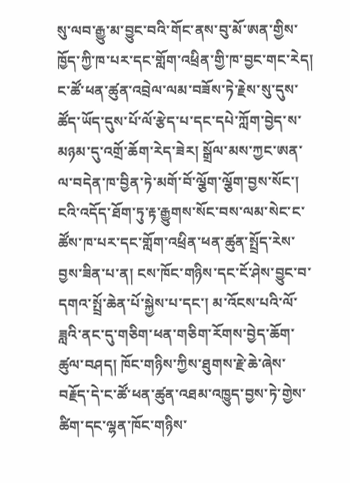སུ་ལབ་རྒྱུ་མ་བྱུང་བའི་གོང་ནས་བུ་མོ་ཨན་གྱིས་ཁྱོད་ཀྱི་ཁ་པར་དང་གློག་འཕྲིན་གྱི་ཁ་བྱང་གང་རེད། ང་ཚོ་ཕན་ཚུན་འབྲེལ་ལམ་བཟོས་ཏེ་རྗེས་སུ་དུས་ཚོད་ཡོད་དུས་པོ་ལོ་རྩེད་པ་དང་དཔེ་ཀློག་བྱེད་ས་མཉམ་དུ་འགྲོ་ཆོག་རེད་ཟེར། སྒྲོལ་མས་ཀྱང་ཨན་ལ་བདེན་ཁ་བྱིན་ཏེ་མགོ་བོ་ལྕོག་ལྕོག་བྱས་སོང་། ངའི་འདོད་ཐོག་ཏུ་རྟ་རྒྱུགས་སོང་བས་ལམ་སེང་ང་ཚོས་ཁ་པར་དང་གློག་འཕྲིན་ཕན་ཚུན་སྤྲོད་རེས་བྱས་ཟིན་པ་ན། ངས་ཁོང་གཉིས་དང་ངོ་ཤེས་བྱུང་བ་དགའ་སྤྲོ་ཆེན་པོ་སྐྱེས་པ་དང་། མ་འོངས་པའི་ལོ་ཟླའི་ནང་དུ་གཅིག་ཕན་གཅིག་རོགས་བྱེད་ཆོག་ཚུལ་བཤད། ཁོང་གཉིས་ཀྱིས་ཐུགས་རྗེ་ཆེ་ཞེས་བརྗོད་དེ་ང་ཚོ་ཕན་ཚུན་འཐམ་འཁྱུད་བྱས་ཏེ་གྱེས་ཚིག་དང་ལྷན་ཁོང་གཉིས་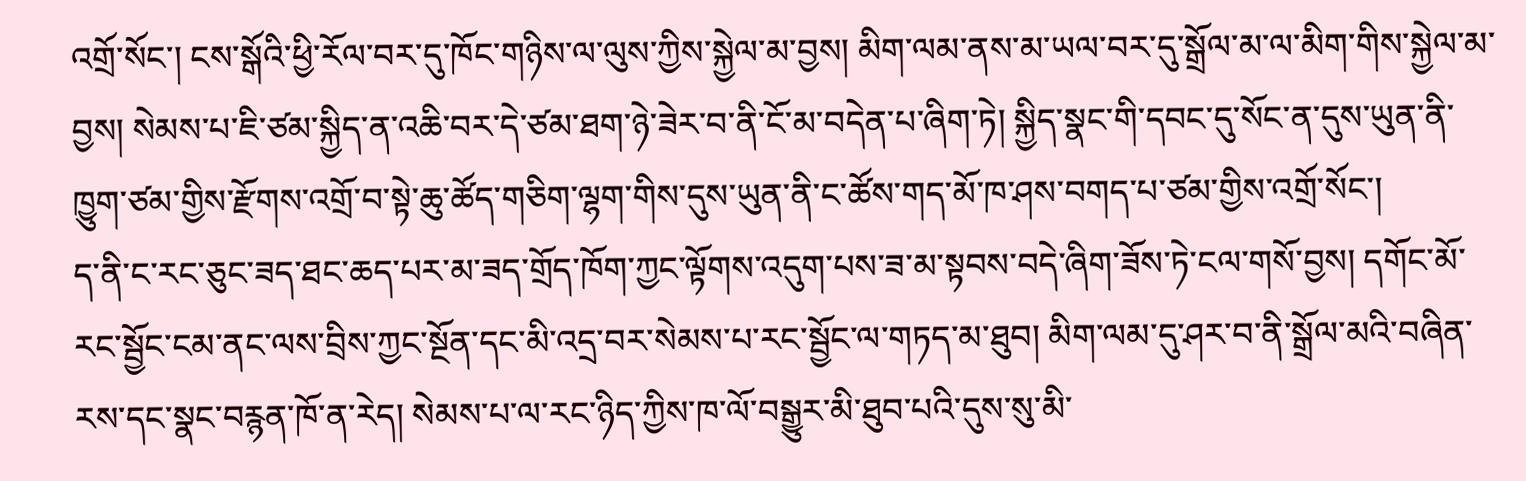འགྲོ་སོང་། ངས་སྒོའི་ཕྱི་རོལ་བར་དུ་ཁོང་གཉིས་ལ་ལུས་ཀྱིས་སྐྱེལ་མ་བྱས། མིག་ལམ་ནས་མ་ཡལ་བར་དུ་སྒྲོལ་མ་ལ་མིག་གིས་སྐྱེལ་མ་བྱས། སེམས་པ་ཇི་ཙམ་སྐྱིད་ན་འཆི་བར་དེ་ཙམ་ཐག་ཉེ་ཟེར་བ་ནི་ངོ་མ་བདེན་པ་ཞིག་ཏེ། སྐྱིད་སྣང་གི་དབང་དུ་སོང་ན་དུས་ཡུན་ནི་ཁྱུག་ཙམ་གྱིས་རྫོགས་འགྲོ་བ་སྟེ་ཆུ་ཚོད་གཅིག་ལྷག་གིས་དུས་ཡུན་ནི་ང་ཚོས་གད་མོ་ཁ་ཤས་བགད་པ་ཙམ་གྱིས་འགྲོ་སོང་།
ད་ནི་ང་རང་ཅུང་ཟད་ཐང་ཆད་པར་མ་ཟད་གྲོད་ཁོག་ཀྱང་ལྟོགས་འདུག་པས་ཟ་མ་སྟབས་བདེ་ཞིག་ཟོས་ཏེ་ངལ་གསོ་བྱས། དགོང་མོ་རང་སྦྱོང་ངམ་ནང་ལས་བྲིས་ཀྱང་སྔོན་དང་མི་འདྲ་བར་སེམས་པ་རང་སྦྱོང་ལ་གཏད་མ་ཐུབ། མིག་ལམ་དུ་ཤར་བ་ནི་སྒྲོལ་མའི་བཞིན་རས་དང་སྣང་བརྙན་ཁོ་ན་རེད། སེམས་པ་ལ་རང་ཉིད་ཀྱིས་ཁ་ལོ་བསྒྱུར་མི་ཐུབ་པའི་དུས་སུ་མི་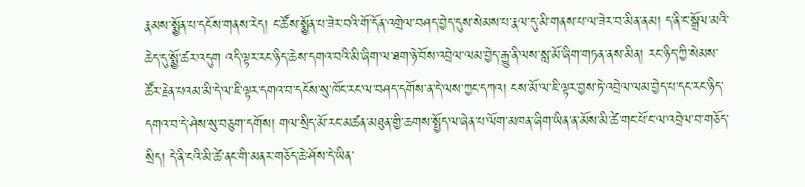རྣམས་སྨྱོན་པ་དངོས་གནས་རེད། ང་ཚོས་སྨྱོན་པ་ཟེར་བའི་གོ་དོན་འགྲེལ་བཤད་བྱེད་དུས་སེམས་པ་རྣལ་དུ་མི་གནས་པ་ལ་ཟེར་བ་མིན་ནམ། ད་ནི་ང་སྒྲོལ་མའི་ཆེད་དུ་སྨྱོ་ཚར་འདུག འདི་ལྟར་རང་ཉིད་ཆེས་དགའ་བའི་མི་ཞིག་ལ་ཐག་ཉེ་བོས་འབྲེལ་ལམ་བྱེད་རྒྱུ་ནི་ལས་སླ་མོ་ཞིག་གཏན་ནས་མིན། རང་ཉིད་ཀྱི་སེམས་ཚོར་རྗེན་པའམ་མི་དེ་ལ་ཇི་ལྟར་དགའ་བ་དངོས་སུ་ཁོང་རང་ལ་བཤད་དགོས་ན་དེ་ལས་ཀྱང་དཀའ། ངས་མོ་ལ་ཇི་ལྟར་བྱས་ཏེ་འབྲེལ་ལམ་བྱེད་པ་དང་རང་ཉིད་དགའ་བ་དེ་ཤེས་སུ་བཅུག་དགོས། གལ་སྲིད་མོ་རང་མཚན་མཐུན་གྱི་ཆགས་སྤྱོད་ལ་ཞེན་པ་ལོག་མཁན་ཞིག་ཡིན་ན་མོས་མི་ཚེ་གང་པོ་ང་ལ་འབྲེལ་བ་གཅོད་སྲིད། དེ་ནི་ངའི་མི་ཚེ་ནང་གི་མནར་གཅོད་ཆེ་ཤོས་དེ་ཡིན་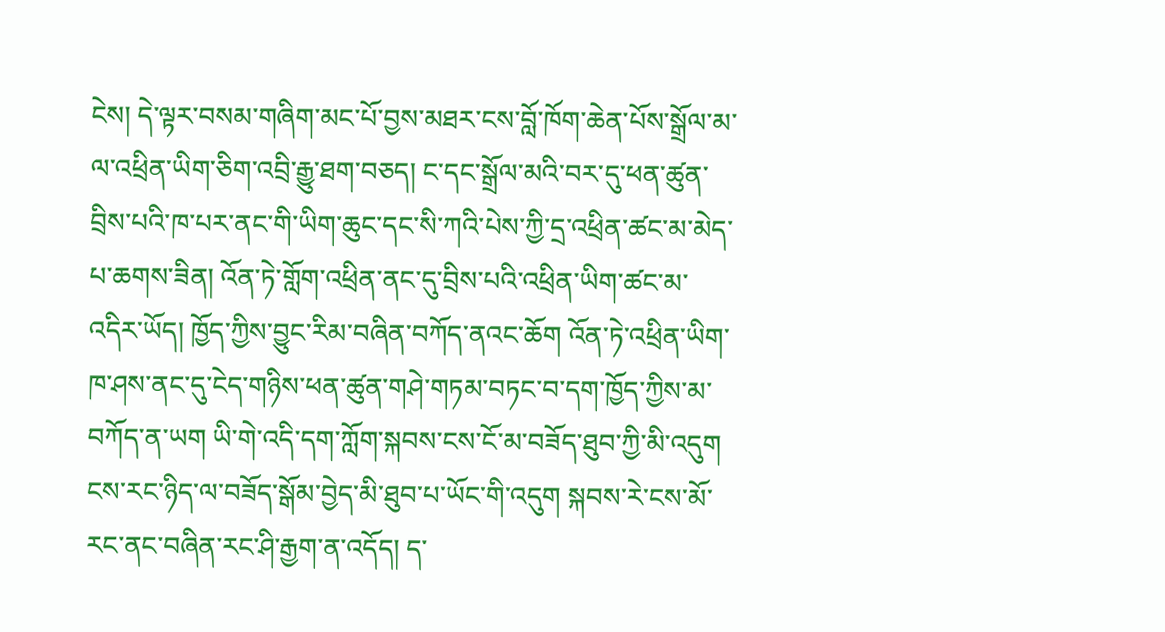ངེས། དེ་ལྟར་བསམ་གཞིག་མང་པོ་བྱས་མཐར་ངས་བློ་ཁོག་ཆེན་པོས་སྒྲོལ་མ་ལ་འཕྲིན་ཡིག་ཅིག་འབྲི་རྒྱུ་ཐག་བཅད། ང་དང་སྒྲོལ་མའི་བར་དུ་ཕན་ཚུན་བྲིས་པའི་ཁ་པར་ནང་གི་ཡིག་ཆུང་དང་སི་ཀའི་པེས་ཀྱི་དྲ་འཕྲིན་ཚང་མ་མེད་པ་ཆགས་ཟིན། འོན་ཏེ་གློག་འཕྲིན་ནང་དུ་བྲིས་པའི་འཕྲིན་ཡིག་ཚང་མ་འདིར་ཡོད། ཁྱོད་ཀྱིས་བྱུང་རིམ་བཞིན་བཀོད་ནའང་ཆོག འོན་ཏེ་འཕྲིན་ཡིག་ཁ་ཤས་ནང་དུ་ངེད་གཉིས་ཕན་ཚུན་གཤེ་གཏམ་བཏང་བ་དག་ཁྱོད་ཀྱིས་མ་བཀོད་ན་ཡག ཡི་གེ་འདི་དག་ཀློག་སྐབས་ངས་ངོ་མ་བཟོད་ཐུབ་ཀྱི་མི་འདུག ངས་རང་ཉིད་ལ་བཟོད་སྒོམ་བྱེད་མི་ཐུབ་པ་ཡོང་གི་འདུག སྐབས་རེ་ངས་མོ་རང་ནང་བཞིན་རང་ཤི་རྒྱག་ན་འདོད། ད་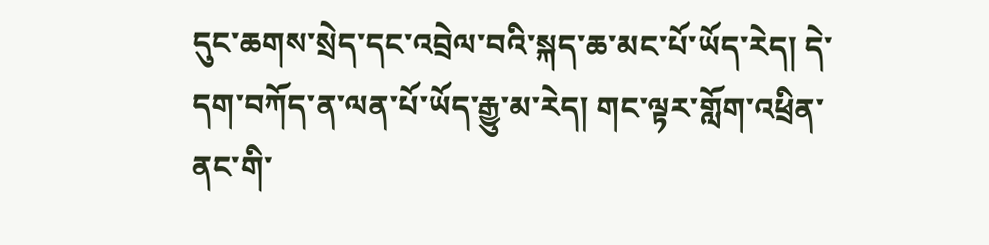དུང་ཆགས་སྲེད་དང་འབྲེལ་བའི་སྐད་ཆ་མང་པོ་ཡོད་རེད། དེ་དག་བཀོད་ན་ལན་པོ་ཡོད་རྒྱུ་མ་རེད། གང་ལྟར་གློག་འཕྲིན་ནང་གི་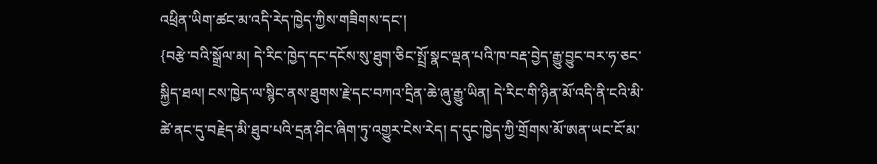འཕྲིན་ཡིག་ཚང་མ་འདི་རེད་ཁྱེད་ཀྱིས་གཟིགས་དང་།
{བརྩེ་བའི་སྒྲོལ་མ། དེ་རིང་ཁྱེད་དང་དངོས་སུ་ཐུག་ཅིང་སྤྲོ་སྣང་ལྡན་པའི་ཁ་བརྡ་བྱེད་རྒྱུ་བྱུང་བར་ཧ་ཅང་སྐྱིད་ཐལ། ངས་ཁྱེད་ལ་སྙིང་ནས་ཐུགས་རྗེ་དང་བཀའ་དྲིན་ཆེ་ཞུ་རྒྱུ་ཡིན། དེ་རིང་གི་ཉིན་མོ་འདི་ནི་ངའི་མི་ཚེ་ནང་དུ་བརྗེད་མི་ཐུབ་པའི་དྲན་ཤིང་ཞིག་ཏུ་འགྱུར་ངེས་རེད། ད་དུང་ཁྱེད་ཀྱི་གྲོགས་མོ་ཨན་ཡང་ངོ་མ་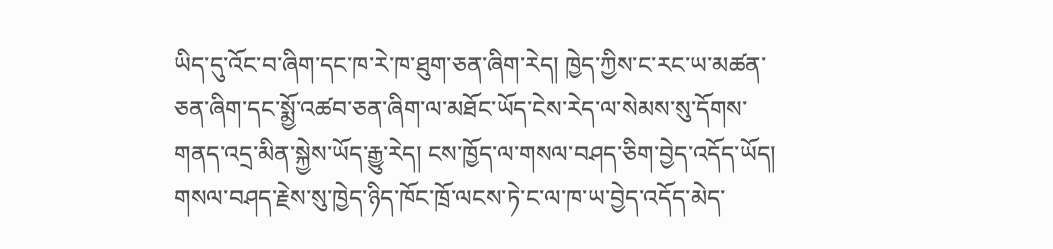ཡིད་དུ་འོང་བ་ཞིག་དང་ཁ་རེ་ཁ་ཐུག་ཅན་ཞིག་རེད། ཁྱེད་ཀྱིས་ང་རང་ཡ་མཚན་ཅན་ཞིག་དང་སྨྱོ་འཚབ་ཅན་ཞིག་ལ་མཐོང་ཡོད་ངེས་རེད་ལ་སེམས་སུ་དོགས་གནད་འདྲ་མིན་སྐྱེས་ཡོད་རྒྱུ་རེད། ངས་ཁྱོད་ལ་གསལ་བཤད་ཅིག་བྱེད་འདོད་ཡོད། གསལ་བཤད་རྗེས་སུ་ཁྱེད་ཉིད་ཁོང་ཁྲོ་ལངས་ཏེ་ང་ལ་ཁ་ཡ་བྱེད་འདོད་མེད་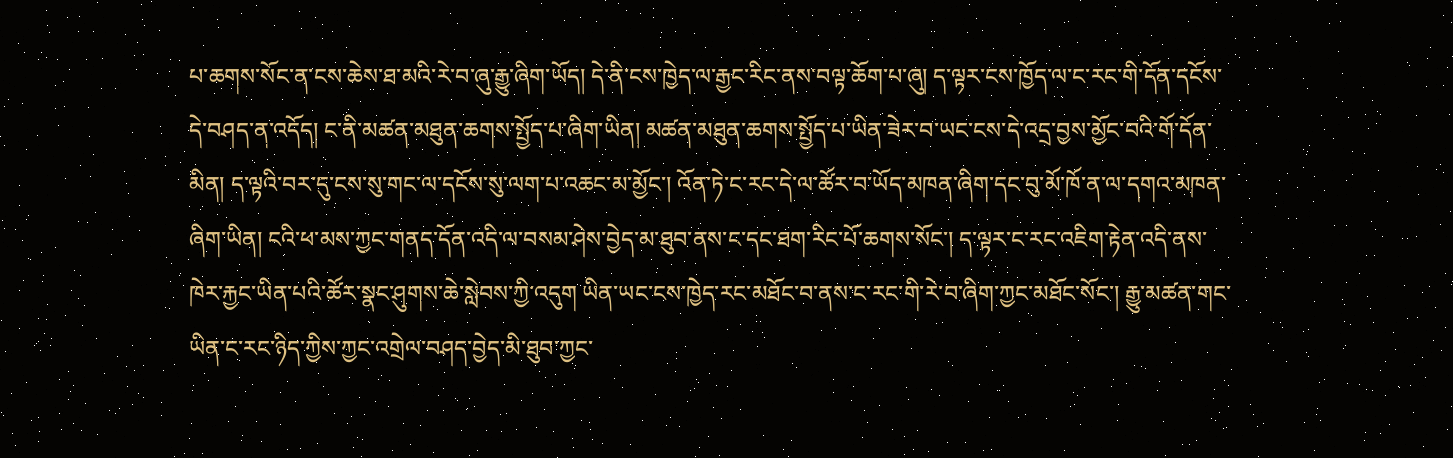པ་ཆགས་སོང་ན་ངས་ཆེས་ཐ་མའི་རེ་བ་ཞུ་རྒྱུ་ཞིག་ཡོད། དེ་ནི་ངས་ཁྱེད་ལ་རྒྱང་རིང་ནས་བལྟ་ཆོག་པ་ཞུ། ད་ལྟར་ངས་ཁྱོད་ལ་ང་རང་གི་དོན་དངོས་དེ་བཤད་ན་འདོད། ང་ནི་མཚན་མཐུན་ཆགས་སྤྱོད་པ་ཞིག་ཡིན། མཚན་མཐུན་ཆགས་སྤྱོད་པ་ཡིན་ཟེར་བ་ཡང་ངས་དེ་འདྲ་བྱས་མྱོང་བའི་གོ་དོན་མིན། ད་ལྟའི་བར་དུ་ངས་སུ་གང་ལ་དངོས་སུ་ལག་པ་འཆང་མ་མྱོང་། འོན་ཏེ་ང་རང་དེ་ལ་ཚོར་བ་ཡོད་མཁན་ཞིག་དང་བུ་མོ་ཁོ་ན་ལ་དགའ་མཁན་ཞིག་ཡིན། ངའི་ཕ་མས་ཀྱང་གནད་དོན་འདི་ལ་བསམ་ཤེས་བྱེད་མ་ཐུབ་ནས་ང་དང་ཐག་རིང་པོ་ཆགས་སོང་། ད་ལྟར་ང་རང་འཇིག་རྟེན་འདི་ནས་ཁེར་རྐྱང་ཡིན་པའི་ཚོར་སྣང་ཤུགས་ཆེ་སླེབས་ཀྱི་འདུག ཡིན་ཡང་ངས་ཁྱེད་རང་མཐོང་བ་ནས་ང་རང་གི་རེ་བ་ཞིག་ཀྱང་མཐོང་སོང་། རྒྱུ་མཚན་གང་ཡིན་ང་རང་ཉིད་ཀྱིས་ཀྱང་འགྲེལ་བཤད་བྱེད་མི་ཐུབ་ཀྱང་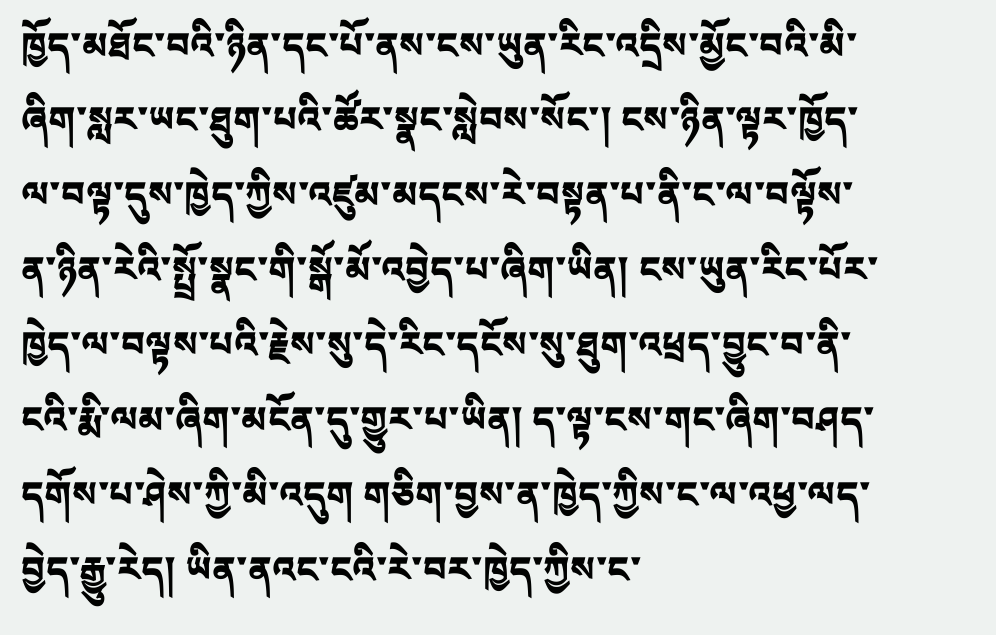ཁྱོད་མཐོང་བའི་ཉིན་དང་པོ་ནས་ངས་ཡུན་རིང་འདྲིས་མྱོང་བའི་མི་ཞིག་སླར་ཡང་ཐུག་པའི་ཚོར་སྣང་སླེབས་སོང་། ངས་ཉིན་ལྟར་ཁྱོད་ལ་བལྟ་དུས་ཁྱེད་ཀྱིས་འཛུམ་མདངས་རེ་བསྟན་པ་ནི་ང་ལ་བལྟོས་ན་ཉིན་རེའི་སྤྲོ་སྣང་གི་སྒོ་མོ་འབྱེད་པ་ཞིག་ཡིན། ངས་ཡུན་རིང་པོར་ཁྱེད་ལ་བལྟས་པའི་རྗེས་སུ་དེ་རིང་དངོས་སུ་ཐུག་འཕྲད་བྱུང་བ་ནི་ངའི་རྨི་ལམ་ཞིག་མངོན་དུ་གྱུར་པ་ཡིན། ད་ལྟ་ངས་གང་ཞིག་བཤད་དགོས་པ་ཤེས་ཀྱི་མི་འདུག གཅིག་བྱས་ན་ཁྱེད་ཀྱིས་ང་ལ་འཕྱ་ལད་བྱེད་རྒྱུ་རེད། ཡིན་ནའང་ངའི་རེ་བར་ཁྱེད་ཀྱིས་ང་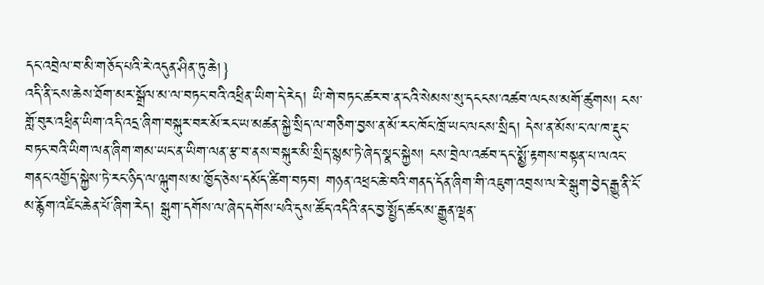དང་འབྲེལ་བ་མི་གཅོད་པའི་རེ་འདུན་ཤིན་ཏུ་ཆེ།}
འདི་ནི་ངས་ཆེས་ཐོག་མར་སྒྲོལ་མ་ལ་བཏང་བའི་འཕྲིན་ཡིག་དེ་རེད། ཡི་གེ་བཏང་ཚར་བ་ན་ངའི་སེམས་སུ་དངངས་འཚབ་ལངས་མགོ་ཚུགས། ངས་གློ་བུར་འཕྲིན་ཡིག་འདི་འདྲ་ཞིག་བསྐུར་བར་མོ་རང་ཡ་མཚན་སྐྱེ་སྲིད་ལ་གཅིག་བྱས་ན་མོ་རང་ཁོང་ཁྲོ་ཡང་ལངས་སྲིད། དེས་ན་མོས་ང་ལ་ཁ་རྡུང་བཏང་བའི་ཡིག་ལན་ཞིག་གམ་ཡང་ན་ཡིག་ལན་རྩ་བ་ནས་བསྐུར་མི་སྲིད་སྙམ་ཏེ་ཞེད་སྣང་སྐྱེས། ངས་བྲེལ་འཚབ་དང་སྨྱོ་རྟགས་བསྟན་པ་ལའང་གནང་འགྱོད་སྐྱེས་ཏེ་རང་ཉིད་ལ་ལྐུགས་མ་ཁྱོད་ཅེས་དམོད་ཚིག་བཏབ། གཉན་འཕྲང་ཆེ་བའི་གནད་དོན་ཞིག་གི་འཇུག་འབྲས་ལ་རེ་སྒུག་བྱེད་རྒྱུ་ནི་ངོ་མ་རྙོག་འཛིང་ཆེན་པོ་ཞིག་རེད། སྒུག་དགོས་ལ་ཞེད་དགོས་པའི་དུས་ཚོད་འདིའི་ནང་བྱ་སྤྱོད་ཚང་མ་རྒྱུན་ལྡན་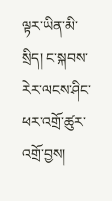ལྟར་ཡིན་མི་སྲིད། ང་སྐབས་རེར་ལངས་ཤིང་ཕར་འགྲོ་ཚུར་འགྲོ་བྱས།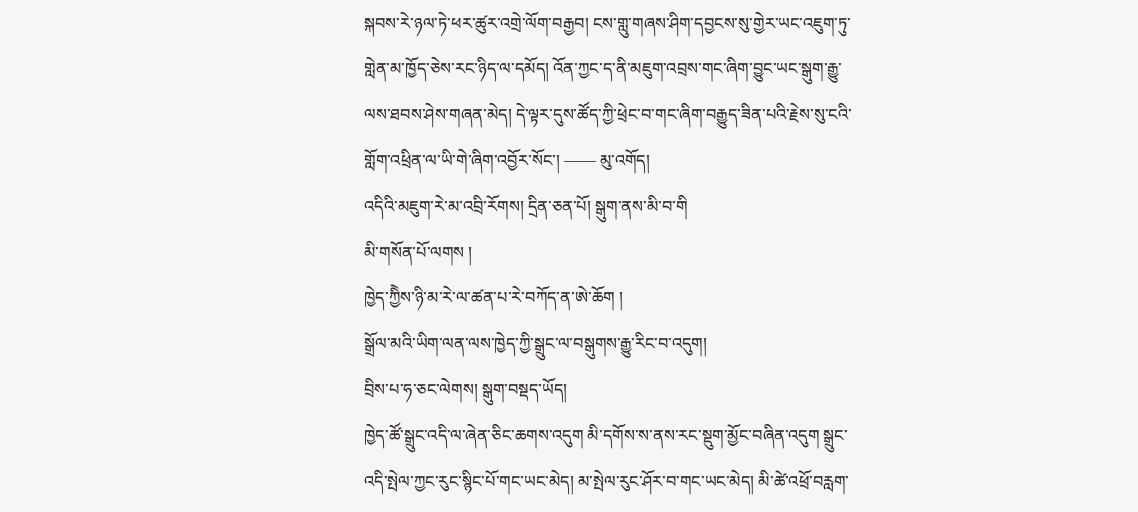སྐབས་རེ་ཉལ་ཏེ་ཕར་ཚུར་འགྲེ་ལོག་བརྒྱབ། ངས་གླུ་གཞས་ཤིག་དབྱངས་སུ་གྱེར་ཡང་འཇུག་ཏུ་གླེན་མ་ཁྱོད་ཅེས་རང་ཉིད་ལ་དམོད། འོན་ཀྱང་ད་ནི་མཇུག་འབྲས་གང་ཞིག་བྱུང་ཡང་སྒུག་རྒྱུ་ལས་ཐབས་ཤེས་གཞན་མེད། དེ་ལྟར་དུས་ཚོད་ཀྱི་ཕྲེང་བ་གང་ཞིག་བརྒྱུད་ཟིན་པའི་རྗེས་སུ་ངའི་གློག་འཕྲིན་ལ་ཡི་གེ་ཞིག་འབྱོར་སོང་། —— མུ་འགོད།
འདིའི་མཇུག་རེ་མ་འབྲི་རོགས། དྲིན་ཅན་པོ། སྒུག་ནས་མི་བ་གི
མི་གསོན་པོ་ལགས །
ཁྱེད་ཀྱིེས་ཉི་མ་རེ་ལ་ཚན་པ་རེ་བཀོད་ན་ཨེ་ཆོག །
སྒྲོལ་མའི་ཡིག་ལན་ལས་ཁྱེད་ཀྱི་སྒྲུང་ལ་བསྒུགས་རྒྱུ་རིང་བ་འདུག།
བྲིས་པ་ཧ་ཅང་ལེགས། སྒུག་བསྡད་ཡོད།
ཁྱེད་ཚོ་སྒྲུང་འདི་ལ་ཞེན་ཅིང་ཆགས་འདུག མི་དགོས་ས་ནས་རང་སྡུག་མྱོང་བཞིན་འདུག སྒྲུང་འདི་སྤེལ་ཀྱང་རུང་སྙིང་པོ་གང་ཡང་མེད། མ་སྤེལ་རུང་ཤོར་བ་གང་ཡང་མེད། མི་ཚེ་འཕྲོ་བརླག་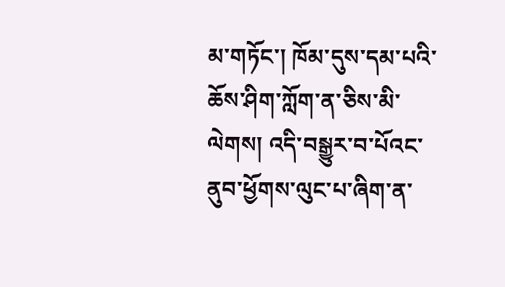མ་གཏོང་། ཁོམ་དུས་དམ་པའི་ཆོས་ཤིག་ཀློག་ན་ཅིས་མི་ལེགས། འདི་བསྒྱུར་བ་པོའང་ནུབ་ཕྱོགས་ལུང་པ་ཞིག་ན་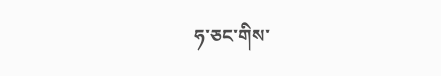ཧ་ཅང་གིས་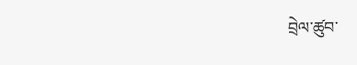བྲེལ་ཚུབ་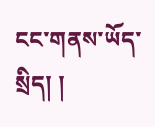ངང་གནས་ཡོད་སྲིད། །